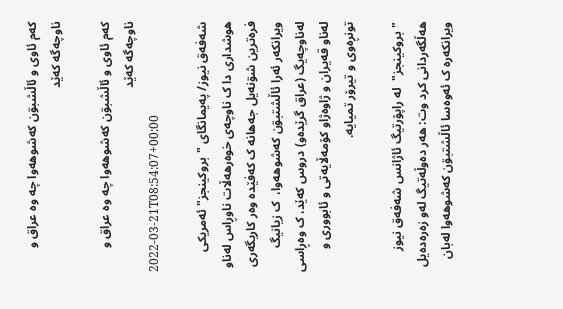کەم ئاوی و ئاڵشبۊن کەشوهەوا چە وە عراق و ناوچەگە کەێد

کەم ئاوی و ئاڵشبۊن کەشوهەوا چە وە عراق و ناوچەگە کەێد
2022-03-21T08:54:07+00:00

شەفەق نیوز/ پەیمانگای "بروکینجز" ئەمریکی هوشداری دا ک ناوچەی خوەرهەڵات ناوڕاس لەناو فرەترین شۊنەیل جەهانه‌ ک کەفێدە وەر کاریگەری ویرانکه‌ر ئەرا ئاڵشتبۊن کەشوهەوا،  ک زیانیگ لەناوچەیگ (عراق گرێدەو) دروس کەێد، ک وەڕاسی لەناو قەیران و ژاوەژاو کۆمەڵایەتی و ئابووری و تونڕەوی و تیرۆر تمیایە.

"بروكينجز"  لە راپۆرتیگ ئاژانس شەفەق نیوز هەڵگەردانی کرد وت: هەر دەوڵەتیگ لەو زەرەدەیل ویرانکەرە ک ئەوەسا ئاڵشتبۊن کەشوهەوا لەبان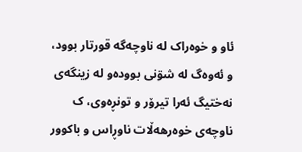ئاو و خوەراک لە ناوچەگە قورتار بوود، و ئەوەگ لە شۊنی بوودەو لە زینگەی نەختیگ ئەرا تیرۆر و تونڕەوی، ک ناوچەی خوەرهەڵات ناوڕاس و باکوور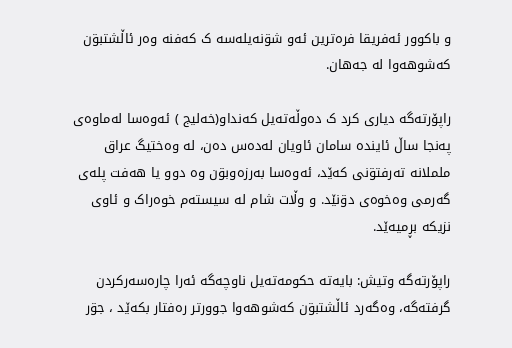و باکوور ئەفریقا فرەترین ئەو شۊنەیلەسە ک کەفنە وەر ئاڵشتبۊن کەشوهەوا لە جەهان.

راپۆرتەگە دیاری کرد ک دەوڵەتەیل كه‌نداو(خەلیج ) ئەوەسا لەماوەی پەنجا ساڵ ئایندە سامان ئاویان لەدەس دەن، لە وەختیگ عراق ململانە تەرفتۊنی کەێد، ئەوەسا بەرزەوبۊن وە دوو یا هەفت پلەی گەرمی وەخوەی دۊنێد. و وڵات شام لە سیستەم خوەراک و ئاوی نزیکە بڕمیەێد.

راپۆرتەگە وتیش: بایەتە حکومەتەیل ناوچەگە ئەرا چارەسەرکردن گرفتەگە، وەگەرد ئاڵشتبۊن کەشوهەوا جوورتر رەفتار بکەێد ، جۊر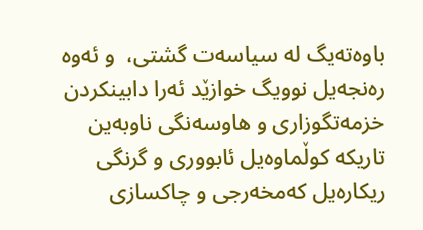باوەتەیگ لە سیاسەت گشتی،  و ئەوە رەنجەیل نوویگ خوازێد ئەرا دابینکردن خزمەتگوزاری و هاوسەنگی ناوبەین تاریکە کوڵماوەیل ئابووری و گرنگی ریکارەیل کەمخەرجی و چاکسازی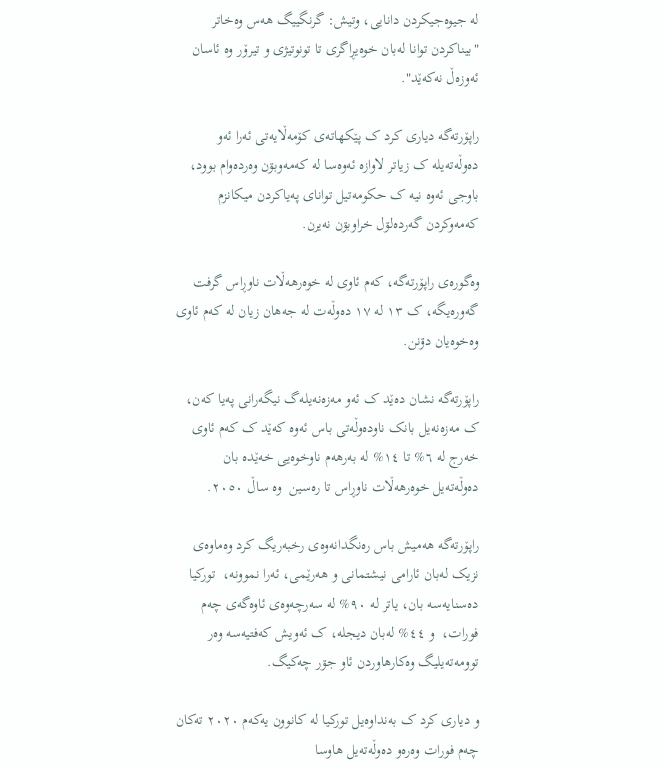لە جیوەجیکردن دانایی، وتیش: گرنگییگ هەس وەخاتر "بیناکردن توانا لەبان خوەیڕاگری تا تونوتیژی و تیرۆر وە ئاسان ئەوزەڵ نەکەێد".

راپۆرتەگە دیاری کرد ک پێکهاتەی کۆمەڵایەتی ئەرا ئەو دەوڵەتەیلە ک زیاتر لاوازە ئەوەسا لە کەمەوبۊن وەردەوام بوود، باوجی ئەوە نیە ک حکومەتیل توانای پەیاکردن میکانزم کەمەوکردن گەردەلۊل خراوبۊن نەیرن.

وەگورەی راپۆرتەگە، کەم ئاوی لە خوەرهەڵات ناوڕاس گرفت گەورەیگە، ک ١٣ لە ١٧ دەوڵەت لە جەهان زیان لە کەم ئاوی وەخوەیان دۊنن.

راپۆرتەگە نشان دەێد ک ئەو مەزەنەیلەگ نیگەرانی پەیا کەن،  ک مەزەنەیل بانک ناودەوڵەتی باس ئەوە کەێد ک کەم ئاوی خەرج لە ٦% تا ١٤% لە بەرهەم ناوخوەیی خەێدە بان دەوڵەتەیل خوەرهەڵات ناوڕاس تا رەسین  وه‌ ساڵ ٢٠٥٠.

راپۆرتەگە هەمیش باس رەنگدانەوەی رخبەریگ کرد وەماوەی نزیک لەبان ئارامی نیشتمانی و هەرێمی، ئەرا نموونە،  تورکیا دەسنایەسە بان، یاتر لە ٩٠% لە سەرچەوەی ئاوەگەی چەم فورات،  و ٤٤% لەبان دیجلە، ک ئەویش کەفتیەسە وەر توومەتەیلیگ وەکارهاوردن ئاو جۊر چەکیگ.

و دیاری کرد ک بەنداوەیل تورکیا لە کانوون یەکەم ٢٠٢٠ تەکان چەم فورات وەرەو دەوڵەتەیل هاوسا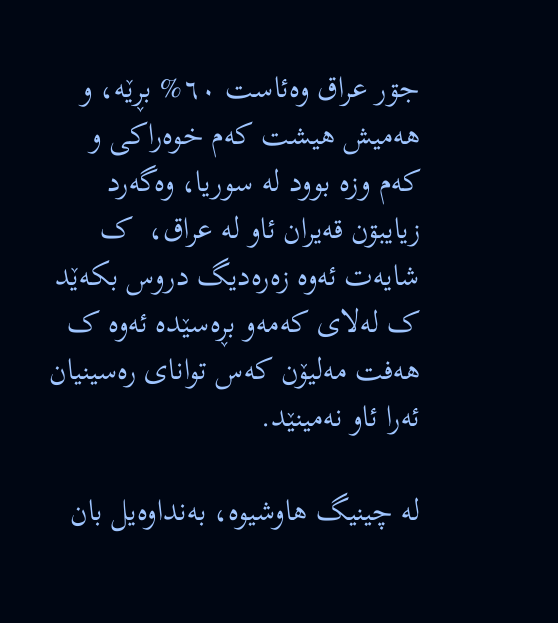جۊر عراق وەئاست ٦٠% بڕێە، و هەمیش هیشت کەم خوەراکی و کەم وزە بوود لە سوریا، وەگەرد زیایبۊن قەیران ئاو لە عراق،  ک شایەت ئەوە زەرەدیگ دروس بکەێد ک لەلای کەمەو بڕەسێدە ئەوە ک هەفت مەلیۆن کەس توانای رەسینیان ئەرا ئاو نەمینێد.

لە چینیگ هاوشیوە، بەنداوەیل بان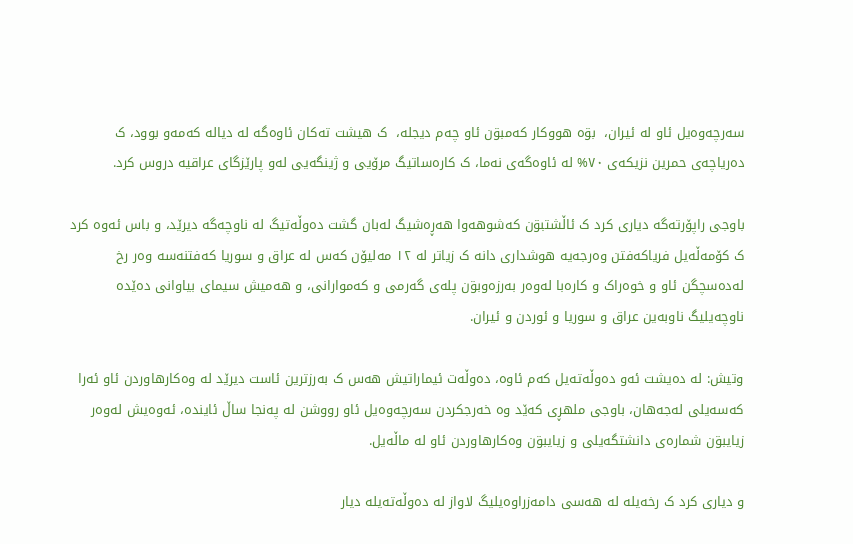سەرچەوەیل ئاو لە ئیران،  بۊە هووکار کەمبۊن ئاو چەم دیجلە،  ک هیشت تەکان ئاوەگە لە دیالە کەمەو بوود، ک دەریاچەی حمرين نزیکەی ٧٠% لە ئاوەگەی نەما، ک کارەساتیگ مرۆیی و ژینگەیی لەو پارێزگای عراقیە دروس کرد.

باوجی راپۆرتەگە دیاری کرد ک ئاڵشتبۊن کەشوهەوا هەڕەشیگ لەبان گشت دەوڵەتیگ لە ناوچەگە دیرێد، و باس ئەوە کرد ک کۆمەڵەیل فریاکەفتن وەرجەیە هوشداری دانە ک زیاتر لە ١٢ مەلیۆن کەس لە عراق و سوریا کەفتنەسە وەر رخ لەدەسچگن ئاو و خوەراک و کارەبا لەوەر بەرزەوبۊن پلەی گەرمی و کەموارانی، و هەمیش سیمای بیاوانی دەێدە ناوچەیلیگ ناوبەین عراق و سوریا و ئوردن و ئیران.

وتیش: لە دەیشت ئەو دەوڵەتەیل کەم ئاوە، دەوڵەت ئیماراتیش هەس ک بەرزترین ئاست دیرێد لە وەکارهاوردن ئاو ئەرا کەسەیلی لەجەهان، باوجی ملهڕی کەێد وە خەرجکردن سەرچەوەیل ئاو رووشن لە پەنجا ساڵ ئایندە، ئەوەیش لەوەر زیایبۊن شمارەی دانشتگەیلی و زیایبۊن وەکارهاوردن ئاو لە ماڵەیل.

و دیاری کرد ک رخەیلە لە هەسی دامەزراوەیلیگ لاواز لە دەوڵەتەیلە دیار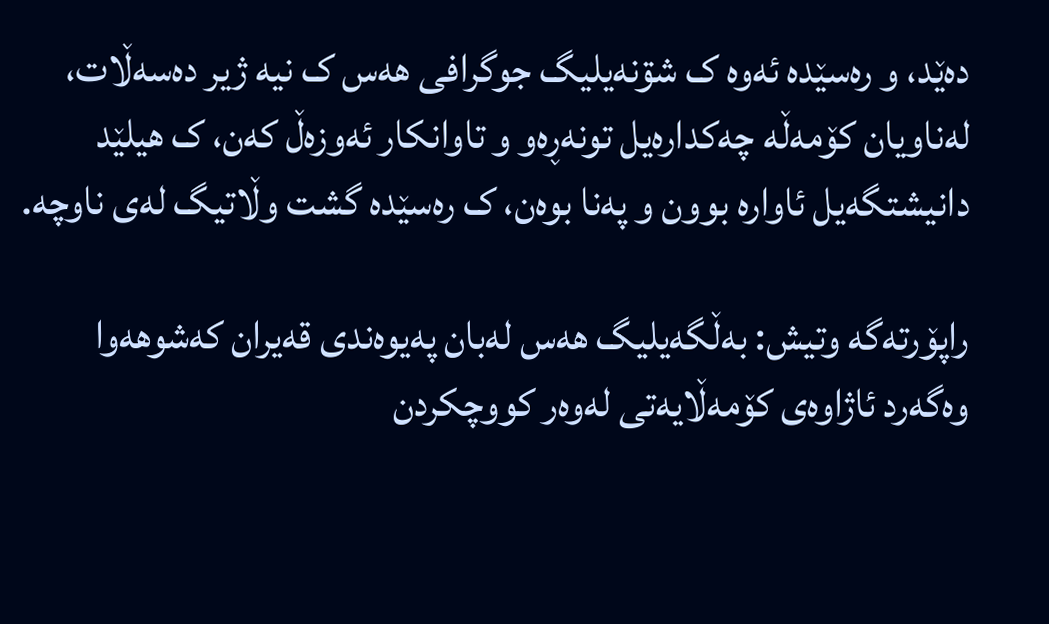دەێد، و رەسێدە ئەوە ک شۊنەیلیگ جوگرافی هەس ک نیە ژیر دەسەڵات، لەناویان کۆمەڵە چەکدارەیل تونەڕەو و تاوانکار ئەوزەڵ کەن، ک هیلێد دانیشتگەیل ئاوارە بوون و پەنا بوەن، ک رەسێدە گشت وڵاتیگ لەی ناوچە.

راپۆرتەگە وتیش: بەڵگەیلیگ هەس لەبان پەیوەندی قەیران کەشوهەوا وەگەرد ئاژاوەی کۆمەڵایەتی لەوەر کووچکردن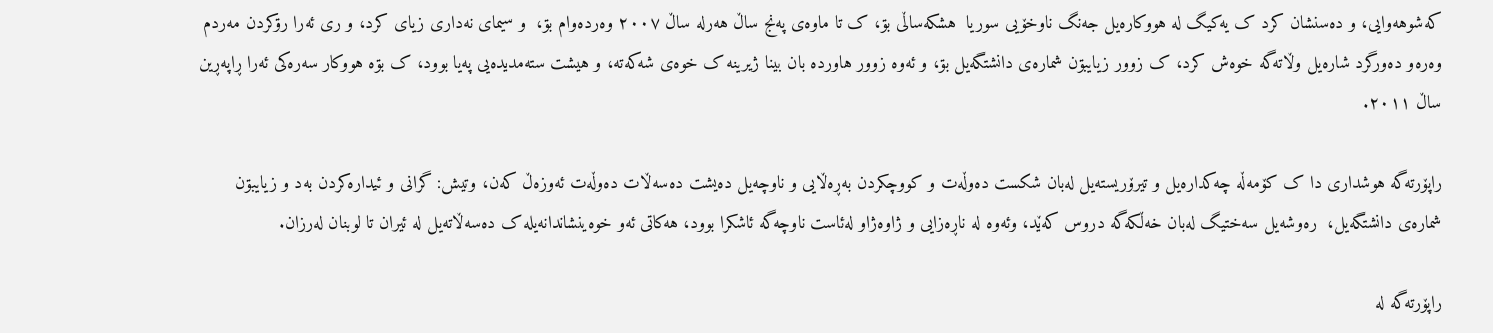کەشوهەوایی، و دەسنشان کرد ک یەکیگ لە هووکارەیل جەنگ ناوخۆیی سوریا  هشکەساڵی بۊ، ک تا ماوەی پەنج ساڵ هەرلە ساڵ ٢٠٠٧ وەردەوام بۊ،  و سیمای نەداری زیای کرد، و ری ئەرا رۊکردن مەردم وەرەو دەورگرد شارەیل وڵاتەگە خوەش کرد، ک زوور زیایبۊن شمارەی دانشتگەیل بۊ، و ئەوە زوور هاوردە بان بینا ژیرینە ک خوەی شەکەتە، و هیشت ستەمدیدەیی پەیا بوود، ک بۊە هووکار سەرەکی ئەرا ڕاپەڕین ساڵ ٢٠١١.

راپۆرتەگە هوشداری دا ک کۆمەڵە چەکدارەیل و تیرۆریستەیل لەبان شکست دەوڵەت و کووچکردن بەڕەڵایی و ناوچەیل دەیشت دەسەڵات دەوڵەت ئەوزەڵ کەن، وتیش: گرانی و ئیدارەکردن بەد و زیایبۊن شمارەی دانشتگەیل،  رەوشەیل سەختیگ لەبان خەڵکەگە دروس کەێد، وئەوە لە ناڕەزایی و ژاوەژاو لەئاست ناوچەگە ئاشکرا بوود، هەکاتی ئەو خوەینشاندانەیلە ک دەسەڵاتەیل لە ئیران تا لوبنان لەرزان.

راپۆرتەگە لە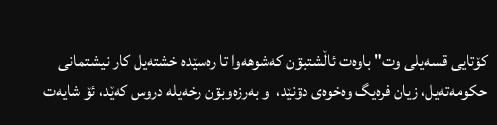کۆتایی قسەیلی وت" باوەت ئاڵشتبۊن کەشوهەوا تا رەسێدە خشتەیل کار نیشتمانی حکومەتەیل، زیان فرەیگ وەخوەی دۊنێد،  و بەرزەوبۊن رخەیلە دروس کەێد، ئۆ شایەت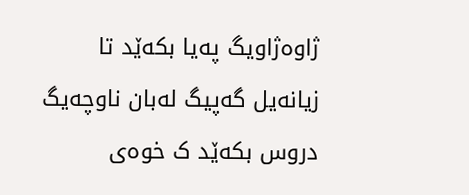ژاوەژاویگ پەیا بکەێد تا زیانەیل گەپیگ لەبان ناوچەیگ دروس بکەێد ک خوەی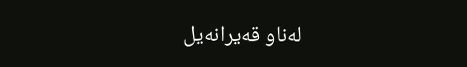لەناو قەیرانەیل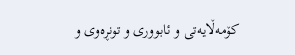کۆمەڵایەتی و ئابووری و تونڕەوی و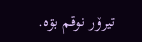تیرۆر نوقم بۊە.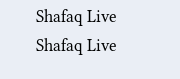Shafaq Live
Shafaq Live